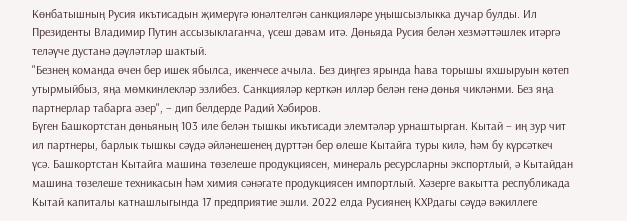Көнбатышның Русия икътисадын җимерүгә юнәлтелгән санкцияләре уңышсызлыкка дучар булды. Ил Президенты Владимир Путин ассызыклаганча, үсеш дәвам итә. Дөньяда Русия белән хезмәттәшлек итәргә теләүче дустанә дәүләтләр шактый.
"Безнең команда өчен бер ишек ябылса, икенчесе ачыла. Без диңгез ярында һава торышы яхшыруын көтеп утырмыйбыз, яңа мөмкинлекләр эзлибез. Санкцияләр керткән илләр белән генә дөнья чикләнми. Без яңа партнерлар табарга әзер", – дип белдерде Радий Хәбиров.
Бүген Башкортстан дөньяның 103 иле белән тышкы икътисади элемтәләр урнаштырган. Кытай – иң зур чит ил партнеры, барлык тышкы сәүдә әйләнешенең дүрттән бер өлеше Кытайга туры килә, һәм бу күрсәткеч үсә. Башкортстан Кытайга машина төзелеше продукциясен, минераль ресурсларны экспортлый, ә Кытайдан машина төзелеше техникасын һәм химия сәнәгате продукциясен импортлый. Хәзерге вакытта республикада Кытай капиталы катнашлыгында 17 предприятие эшли. 2022 елда Русиянең КХРдагы сәүдә вәкиллеге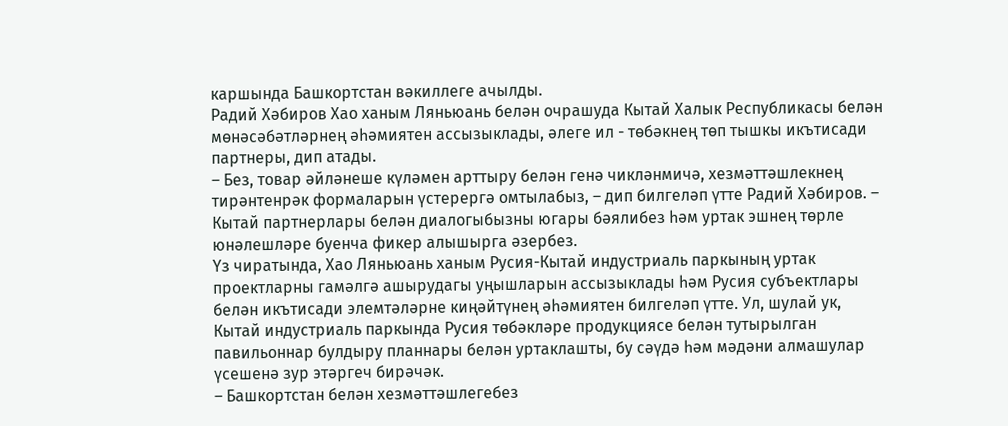каршында Башкортстан вәкиллеге ачылды.
Радий Хәбиров Хао ханым Ляньюань белән очрашуда Кытай Халык Республикасы белән мөнәсәбәтләрнең әһәмиятен ассызыклады, әлеге ил - төбәкнең төп тышкы икътисади партнеры, дип атады.
– Без, товар әйләнеше күләмен арттыру белән генә чикләнмичә, хезмәттәшлекнең тирәнтенрәк формаларын үстерергә омтылабыз, – дип билгеләп үтте Радий Хәбиров. – Кытай партнерлары белән диалогыбызны югары бәялибез һәм уртак эшнең төрле юнәлешләре буенча фикер алышырга әзербез.
Үз чиратында, Хао Ляньюань ханым Русия-Кытай индустриаль паркының уртак проектларны гамәлгә ашырудагы уңышларын ассызыклады һәм Русия субъектлары белән икътисади элемтәләрне киңәйтүнең әһәмиятен билгеләп үтте. Ул, шулай ук, Кытай индустриаль паркында Русия төбәкләре продукциясе белән тутырылган павильоннар булдыру планнары белән уртаклашты, бу сәүдә һәм мәдәни алмашулар үсешенә зур этәргеч бирәчәк.
– Башкортстан белән хезмәттәшлегебез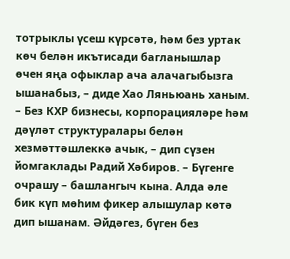тотрыклы үсеш күрсәтә, һәм без уртак көч белән икътисади багланышлар өчен яңа офыклар ача алачагыбызга ышанабыз, – диде Хао Ляньюань ханым.
– Без КХР бизнесы, корпорацияләре һәм дәүләт структуралары белән хезмәттәшлеккә ачык, – дип сүзен йомгаклады Радий Хәбиров. – Бүгенге очрашу – башлангыч кына. Алда әле бик күп мөһим фикер алышулар көтә дип ышанам. Әйдәгез, бүген без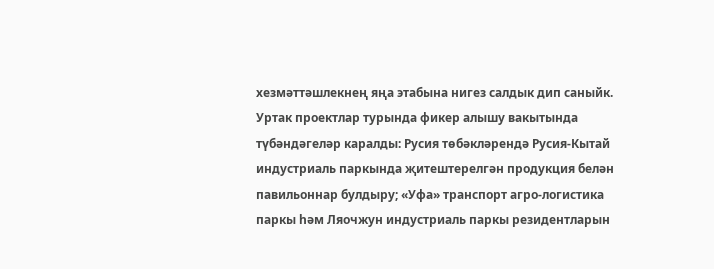хезмәттәшлекнең яңа этабына нигез салдык дип саныйк.
Уртак проектлар турында фикер алышу вакытында түбәндәгеләр каралды: Русия төбәкләрендә Русия-Кытай индустриаль паркында җитештерелгән продукция белән павильоннар булдыру; «Уфа» транспорт агро-логистика паркы һәм Ляочжун индустриаль паркы резидентларын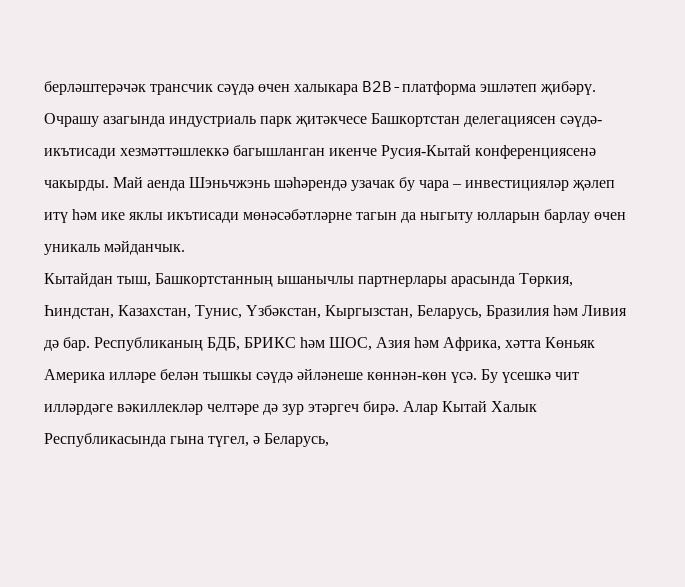берләштерәчәк трансчик сәүдә өчен халыкара B2B-платформа эшләтеп җибәрү.
Очрашу азагында индустриаль парк җитәкчесе Башкортстан делегациясен сәүдә-икътисади хезмәттәшлеккә багышланган икенче Русия-Кытай конференциясенә чакырды. Май аенда Шэньчжэнь шәһәрендә узачак бу чара – инвестицияләр җәлеп итү һәм ике яклы икътисади мөнәсәбәтләрне тагын да ныгыту юлларын барлау өчен уникаль мәйданчык.
Кытайдан тыш, Башкортстанның ышанычлы партнерлары арасында Төркия, Һиндстан, Казахстан, Тунис, Үзбәкстан, Кыргызстан, Беларусь, Бразилия һәм Ливия дә бар. Республиканың БДБ, БРИКС һәм ШОС, Азия һәм Африка, хәтта Көньяк Америка илләре белән тышкы сәүдә әйләнеше көннән-көн үсә. Бу үсешкә чит илләрдәге вәкиллекләр челтәре дә зур этәргеч бирә. Алар Кытай Халык Республикасында гына түгел, ә Беларусь,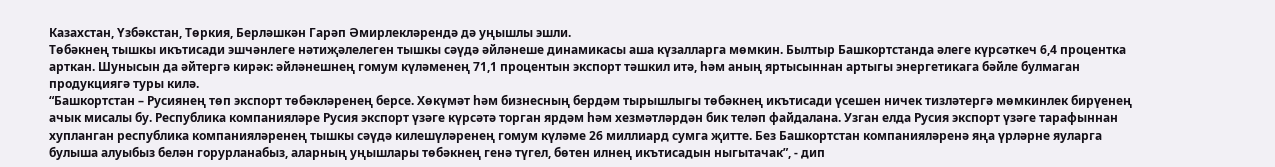Казахстан, Үзбәкстан, Төркия, Берләшкән Гарәп Әмирлекләрендә дә уңышлы эшли.
Төбәкнең тышкы икътисади эшчәнлеге нәтиҗәлелеген тышкы сәүдә әйләнеше динамикасы аша күзалларга мөмкин. Былтыр Башкортстанда әлеге күрсәткеч 6,4 процентка арткан. Шунысын да әйтергә кирәк: әйләнешнең гомум күләменең 71,1 процентын экспорт тәшкил итә, һәм аның яртысыннан артыгы энергетикага бәйле булмаган продукциягә туры килә.
“Башкортстан – Русиянең төп экспорт төбәкләренең берсе. Хөкүмәт һәм бизнесның бердәм тырышлыгы төбәкнең икътисади үсешен ничек тизләтергә мөмкинлек бирүенең ачык мисалы бу. Республика компанияләре Русия экспорт үзәге күрсәтә торган ярдәм һәм хезмәтләрдән бик теләп файдалана. Узган елда Русия экспорт үзәге тарафыннан хупланган республика компанияләренең тышкы сәүдә килешүләренең гомум күләме 26 миллиард сумга җитте. Без Башкортстан компанияләренә яңа үрләрне яуларга булыша алуыбыз белән горурланабыз, аларның уңышлары төбәкнең генә түгел, бөтен илнең икътисадын ныгытачак”, - дип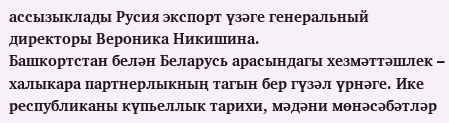ассызыклады Русия экспорт үзәге генеральный директоры Вероника Никишина.
Башкортстан белән Беларусь арасындагы хезмәттәшлек – халыкара партнерлыкның тагын бер гүзәл үрнәге. Ике республиканы күпьеллык тарихи, мәдәни мөнәсәбәтләр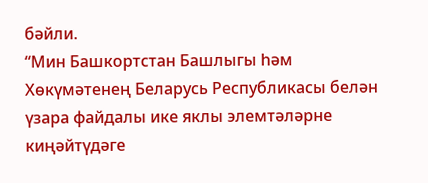бәйли.
“Мин Башкортстан Башлыгы һәм Хөкүмәтенең Беларусь Республикасы белән үзара файдалы ике яклы элемтәләрне киңәйтүдәге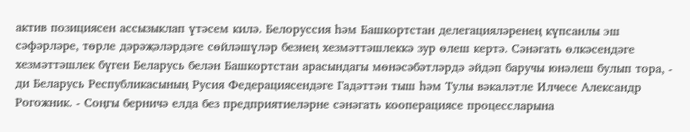актив позициясен ассызыклап үтәсем килә. Белоруссия һәм Башкортстан делегацияләренең күпсанлы эш сәфәрләре, төрле дәрәҗәләрдәге сөйләшүләр безнең хезмәттәшлеккә зур өлеш кертә. Сәнәгать өлкәсендәге хезмәттәшлек бүген Беларусь белән Башкортстан арасындагы мөнәсәбәтләрдә әйдәп баручы юнәлеш булып тора, - ди Беларусь Республикасының Русия Федерациясендәге Гадәттән тыш һәм Тулы вәкаләтле Илчесе Александр Рогожник. - Соңгы берничә елда без предприятиеләрне сәнәгать кооперациясе процессларына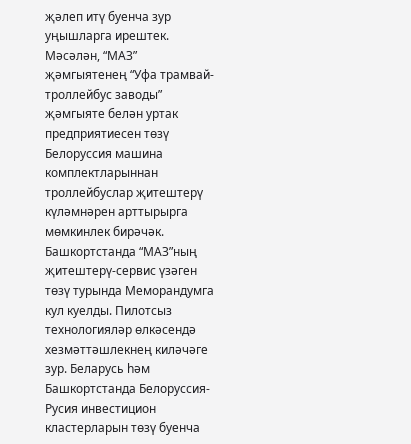җәлеп итү буенча зур уңышларга ирештек. Мәсәлән, “МАЗ” җәмгыятенең “Уфа трамвай-троллейбус заводы” җәмгыяте белән уртак предприятиесен төзү Белоруссия машина комплектларыннан троллейбуслар җитештерү күләмнәрен арттырырга мөмкинлек бирәчәк. Башкортстанда “МАЗ”ның җитештерү-сервис үзәген төзү турында Меморандумга кул куелды. Пилотсыз технологияләр өлкәсендә хезмәттәшлекнең киләчәге зур. Беларусь һәм Башкортстанда Белоруссия-Русия инвестицион кластерларын төзү буенча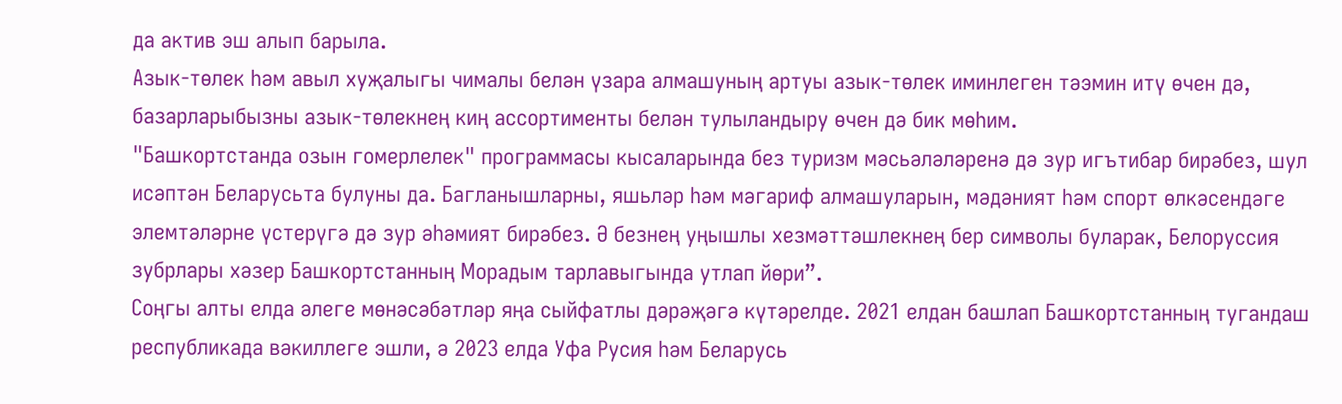да актив эш алып барыла.
Азык-төлек һәм авыл хуҗалыгы чималы белән үзара алмашуның артуы азык-төлек иминлеген тәэмин итү өчен дә, базарларыбызны азык-төлекнең киң ассортименты белән тулыландыру өчен дә бик мөһим.
"Башкортстанда озын гомерлелек" программасы кысаларында без туризм мәсьәләләренә дә зур игътибар бирәбез, шул исәптән Беларусьта булуны да. Багланышларны, яшьләр һәм мәгариф алмашуларын, мәдәният һәм спорт өлкәсендәге элемтәләрне үстерүгә дә зур әһәмият бирәбез. Ә безнең уңышлы хезмәттәшлекнең бер символы буларак, Белоруссия зубрлары хәзер Башкортстанның Морадым тарлавыгында утлап йөри”.
Соңгы алты елда әлеге мөнәсәбәтләр яңа сыйфатлы дәрәҗәгә күтәрелде. 2021 елдан башлап Башкортстанның тугандаш республикада вәкиллеге эшли, ә 2023 елда Уфа Русия һәм Беларусь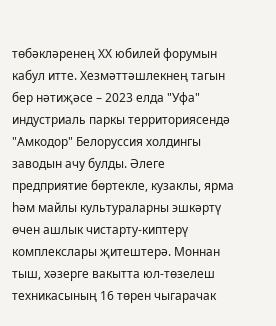төбәкләренең ХХ юбилей форумын кабул итте. Хезмәттәшлекнең тагын бер нәтиҗәсе – 2023 елда "Уфа" индустриаль паркы территориясендә "Амкодор" Белоруссия холдингы заводын ачу булды. Әлеге предприятие бөртекле, кузаклы, ярма һәм майлы культураларны эшкәртү өчен ашлык чистарту-киптерү комплекслары җитештерә. Моннан тыш, хәзерге вакытта юл-төзелеш техникасының 16 төрен чыгарачак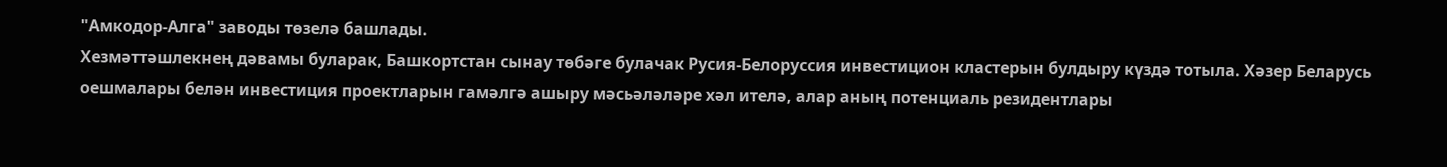"Амкодор-Алга" заводы төзелә башлады.
Хезмәттәшлекнең дәвамы буларак, Башкортстан сынау төбәге булачак Русия-Белоруссия инвестицион кластерын булдыру күздә тотыла. Хәзер Беларусь оешмалары белән инвестиция проектларын гамәлгә ашыру мәсьәләләре хәл ителә, алар аның потенциаль резидентлары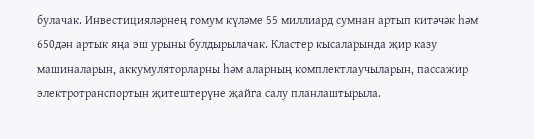булачак. Инвестицияләрнең гомум күләме 55 миллиард сумнан артып китәчәк һәм 650дән артык яңа эш урыны булдырылачак. Кластер кысаларында җир казу машиналарын, аккумуляторларны һәм аларның комплектлаучыларын, пассажир электротранспортын җитештерүне җайга салу планлаштырыла.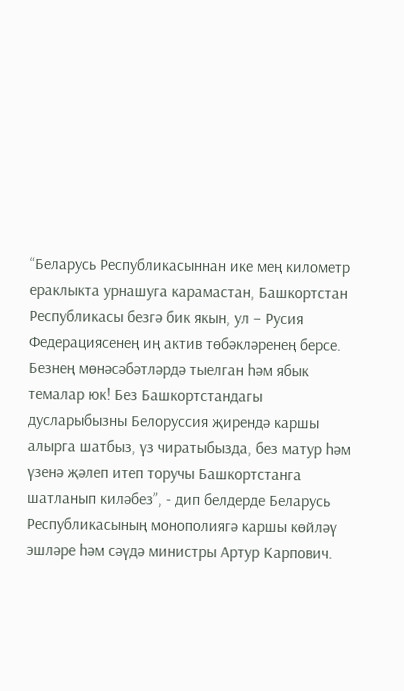“Беларусь Республикасыннан ике мең километр ераклыкта урнашуга карамастан, Башкортстан Республикасы безгә бик якын, ул – Русия Федерациясенең иң актив төбәкләренең берсе. Безнең мөнәсәбәтләрдә тыелган һәм ябык темалар юк! Без Башкортстандагы дусларыбызны Белоруссия җирендә каршы алырга шатбыз, үз чиратыбызда, без матур һәм үзенә җәлеп итеп торучы Башкортстанга шатланып киләбез”, - дип белдерде Беларусь Республикасының монополиягә каршы көйләү эшләре һәм сәүдә министры Артур Карпович.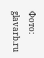Фото: glavarb.ru